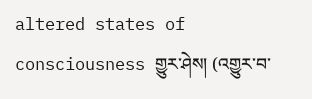altered states of consciousness གྱུར་ཤེས། (འགྱུར་བ་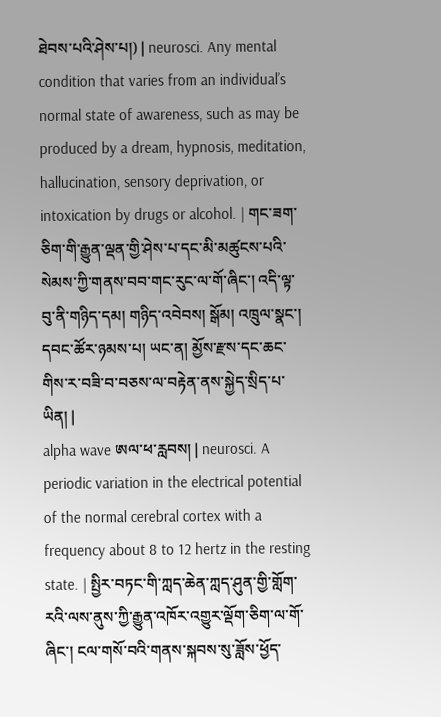ཐེབས་པའི་ཤེས་པ།) | neurosci. Any mental condition that varies from an individual’s normal state of awareness, such as may be produced by a dream, hypnosis, meditation, hallucination, sensory deprivation, or intoxication by drugs or alcohol. | གང་ཟག་ཅིག་གི་རྒྱུན་ལྡན་གྱི་ཤེས་པ་དང་མི་མཚུངས་པའི་སེམས་ཀྱི་གནས་བབ་གང་རུང་ལ་གོ་ཞིང་། འདི་ལྟ་བུ་ནི་གཉིད་དམ། གཉིད་འབེབས། སྒོམ། འཁྲུལ་སྣང་། དབང་ཚོར་ཉམས་པ། ཡང་ན། མྱོས་རྫས་དང་ཆང་གིས་ར་བཟི་བ་བཅས་ལ་བརྟེན་ནས་སྐྱེད་སྲིད་པ་ཡིན། |
alpha wave ཨལ་ཕ་རླབས། | neurosci. A periodic variation in the electrical potential of the normal cerebral cortex with a frequency about 8 to 12 hertz in the resting state. | སྤྱིར་བཏང་གི་ཀླད་ཆེན་ཀླད་ཤུན་གྱི་གློག་རའི་ལས་ནུས་ཀྱི་རྒྱུན་འཁོར་འགྱུར་ལྡོག་ཅིག་ལ་གོ་ཞིང་། ངལ་གསོ་བའི་གནས་སྐབས་སུ་ཟློས་ཕྱོད་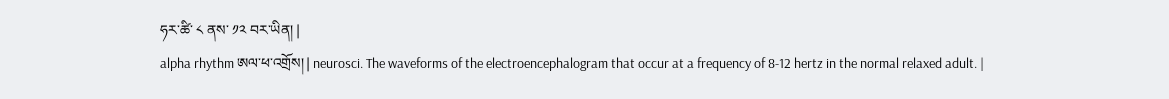ཧར་ཚི་ ༨ ནས་ ༡༢ བར་ཡིན། |
alpha rhythm ཨལ་ཕ་འགྲོས། | neurosci. The waveforms of the electroencephalogram that occur at a frequency of 8-12 hertz in the normal relaxed adult. |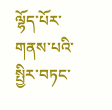ལྷོད་པོར་གནས་པའི་སྤྱིར་བཏང་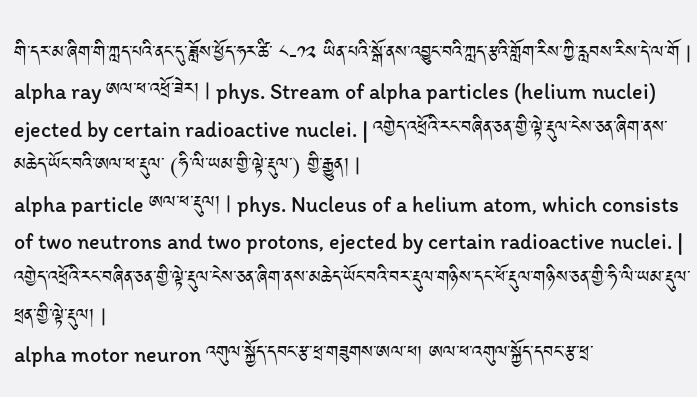གི་དར་མ་ཞིག་གི་ཀླད་པའི་ནང་དུ་ཟློས་ཕྱོད་ཧར་ཚི་ ༨-༡༢ ཡིན་པའི་སྒོ་ནས་འབྱུང་བའི་ཀླད་རྩའི་གློག་རིས་ཀྱི་རླབས་རིས་དེ་ལ་གོ |
alpha ray ཨལ་ཕ་འཕྲོ་ཟེར། | phys. Stream of alpha particles (helium nuclei) ejected by certain radioactive nuclei. | འགྱེད་འཕྲོའི་རང་བཞིན་ཅན་གྱི་ལྟེ་རྡུལ་ངེས་ཅན་ཞིག་ནས་མཆེད་ཡོང་བའི་ཨལ་ཕ་རྡུལ་ (ཧི་ལི་ཡམ་གྱི་ལྟེ་རྡུལ་) གྱི་རྒྱུན། |
alpha particle ཨལ་ཕ་རྡུལ། | phys. Nucleus of a helium atom, which consists of two neutrons and two protons, ejected by certain radioactive nuclei. | འགྱེད་འཕྲོའི་རང་བཞིན་ཅན་གྱི་ལྟེ་རྡུལ་ངེས་ཅན་ཞིག་ནས་མཆེད་ཡོང་བའི་བར་རྡུལ་གཉིས་དང་ཕོ་རྡུལ་གཉིས་ཅན་གྱི་ཧི་ལི་ཡམ་རྡུལ་ཕྲན་གྱི་ལྟེ་རྡུལ། |
alpha motor neuron འགུལ་སྐྱོད་དབང་རྩ་ཕྲ་གཟུགས་ཨལ་ཕ། ཨལ་ཕ་འགུལ་སྐྱོད་དབང་རྩ་ཕྲ་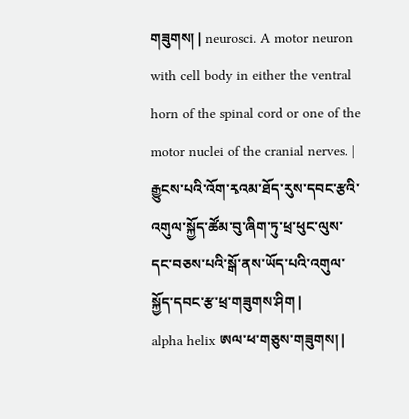གཟུགས། | neurosci. A motor neuron with cell body in either the ventral horn of the spinal cord or one of the motor nuclei of the cranial nerves. | རྒྱུངས་པའི་འོག་རྭའམ་ཐོད་རུས་དབང་རྩའི་འགུལ་སྐྱོད་ཚོམ་བུ་ཞིག་ཏུ་ཕྲ་ཕུང་ལུས་དང་བཅས་པའི་སྒོ་ནས་ཡོད་པའི་འགུལ་སྐྱོད་དབང་རྩ་ཕྲ་གཟུགས་ཤིག |
alpha helix ཨལ་ཕ་གཅུས་གཟུགས། |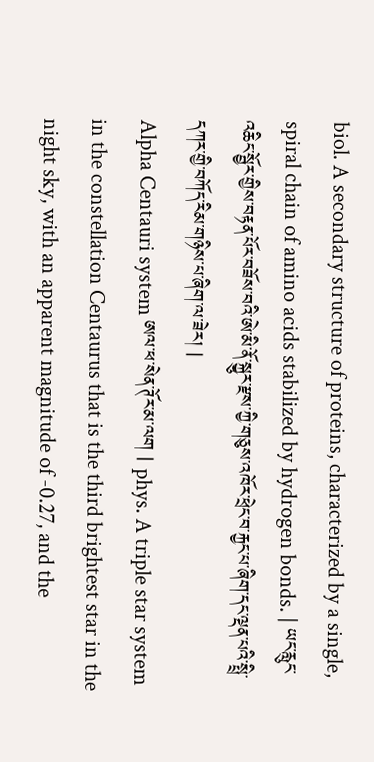biol. A secondary structure of proteins, characterized by a single, spiral chain of amino acids stabilized by hydrogen bonds. | ཡང་རླུང་འཆིང་སྦྱོར་གྱིས་བརྟན་པོར་བཟོས་བའི་ཨེ་མི་ནོ་སྐྱུར་རྫས་ཀྱི་གཅུས་འཁོར་ཕྲེང་བ་རྐྱང་པ་ཞིག་དང་ལྡན་པའི་སྤྲི་དཀར་གྱི་བཀོད་རིམ་གཉིས་པ་ཞིག་ལ་ཟེར། |
Alpha Centauri system ཨལ་ཕ་སེན་ཊོར་མ་ལག | phys. A triple star system in the constellation Centaurus that is the third brightest star in the night sky, with an apparent magnitude of -0.27, and the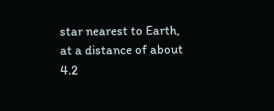star nearest to Earth, at a distance of about 4.2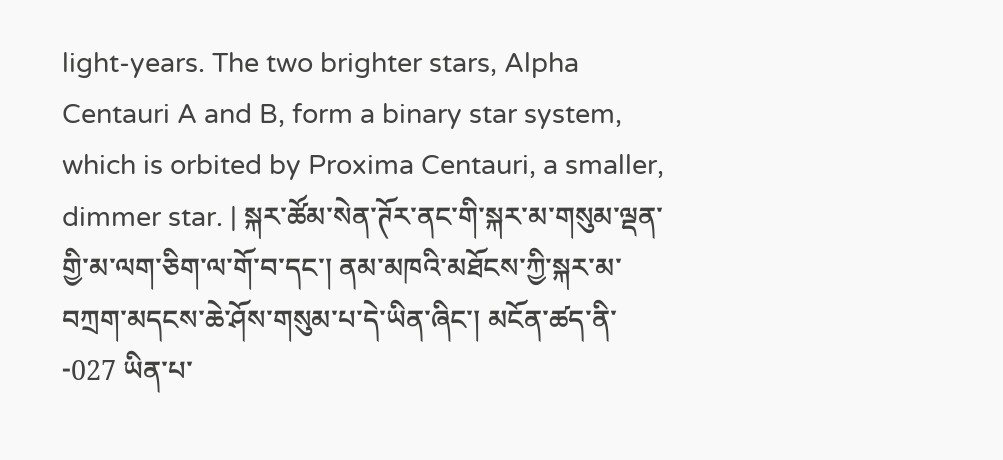light-years. The two brighter stars, Alpha Centauri A and B, form a binary star system, which is orbited by Proxima Centauri, a smaller, dimmer star. | སྐར་ཚོམ་སེན་ཊོར་ནང་གི་སྐར་མ་གསུམ་ལྡན་གྱི་མ་ལག་ཅིག་ལ་གོ་བ་དང་། ནམ་མཁའི་མཐོངས་ཀྱི་སྐར་མ་བཀྲག་མདངས་ཆེ་ཤོས་གསུམ་པ་དེ་ཡིན་ཞིང་། མངོན་ཚད་ནི་ -027 ཡིན་པ་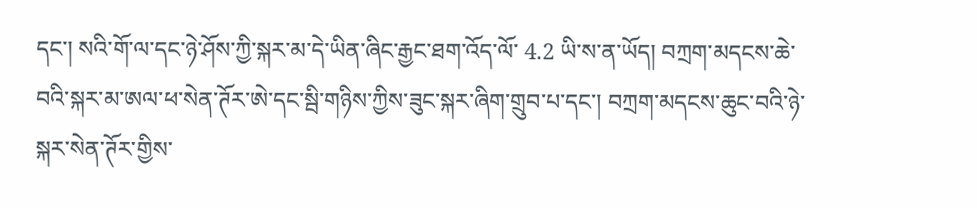དང་། སའི་གོ་ལ་དང་ཉེ་ཤོས་ཀྱི་སྐར་མ་དེ་ཡིན་ཞིང་རྒྱང་ཐག་འོད་ལོ་ 4.2 ཡི་ས་ན་ཡོད། བཀྲག་མདངས་ཆེ་བའི་སྐར་མ་ཨལ་ཕ་སེན་ཊོར་ཨེ་དང་སྦི་གཉིས་ཀྱིས་ཟུང་སྐར་ཞིག་གྲུབ་པ་དང་། བཀྲག་མདངས་ཆུང་བའི་ཉེ་སྐར་སེན་ཊོར་གྱིས་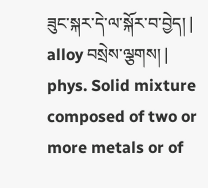ཟུང་སྐར་དེ་ལ་སྐོར་བ་བྱེད། |
alloy བསྲེས་ལྕགས། | phys. Solid mixture composed of two or more metals or of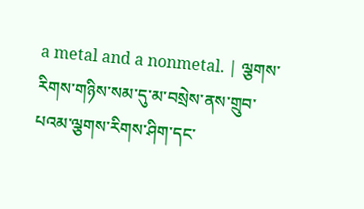a metal and a nonmetal. | ལྕགས་རིགས་གཉིས་སམ་དུ་མ་བསྲེས་ནས་གྲུབ་པའམ་ལྕགས་རིགས་ཤིག་དང་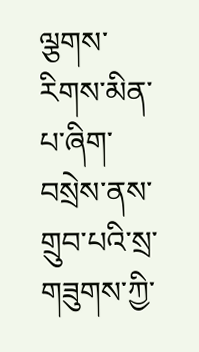ལྕགས་རིགས་མིན་པ་ཞིག་བསྲེས་ནས་གྲུབ་པའི་སྲ་གཟུགས་ཀྱི་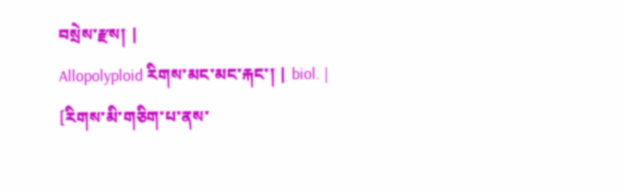བསྲེས་རྫས། |
Allopolyploid རིགས་མང་མང་རྐང་། | biol. | [རིགས་མི་གཅིག་པ་ནས་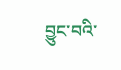བྱུང་བའི་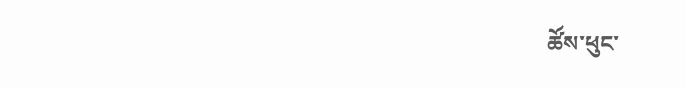ཚོས་ཕུང་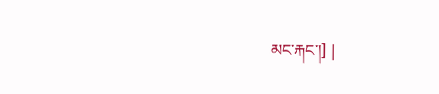མང་རྐང་།] |